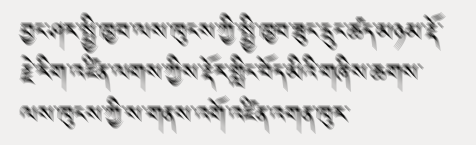བྱང་ཤར་སྤྱི་ཁྱབ་ལས་ཁུངས་ཀྱི་སྤྱི་ཁྱབ་ཟུང་དྲུང་ཚད་མཉམ་རྡོ་རྗེ་རིག་འཛིན་ལགས་ཀྱིས་རྡོར་གླིང་བོད་མིའི་གཞིས་ཆགས་ལས་ཁུངས་ཀྱི་ས་གནས་འགོ་འཛིན་འགན་ཁུར་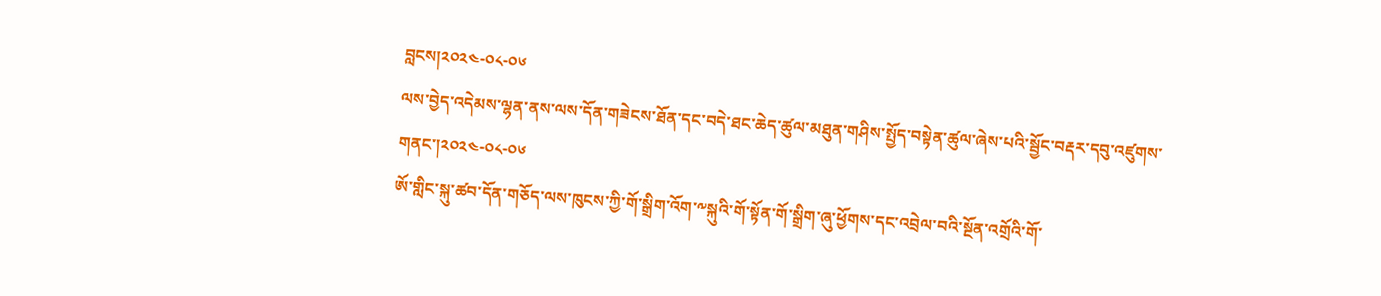བླངས།༢༠༢༤-༠༨-༠༦
ལས་བྱེད་འདེམས་ལྷན་ནས་ལས་དོན་གཟེངས་ཐོན་དང་བདེ་ཐང་ཆེད་ཚུལ་མཐུན་གཤིས་སྤྱོད་བསྟེན་ཚུལ་ཞེས་པའི་སྦྱོང་བརྡར་དབུ་འཛུགས་གནང་།༢༠༢༤-༠༨-༠༦
ཨོ་གླིང་སྐུ་ཚབ་དོན་གཅོད་ལས་ཁུངས་ཀྱི་གོ་སྒྲིག་འོག་༸སྐུའི་གོ་སྟོན་གོ་སྒྲིག་ཞུ་ཕྱོགས་དང་འབྲེལ་བའི་སྔོན་འགྲོའི་གོ་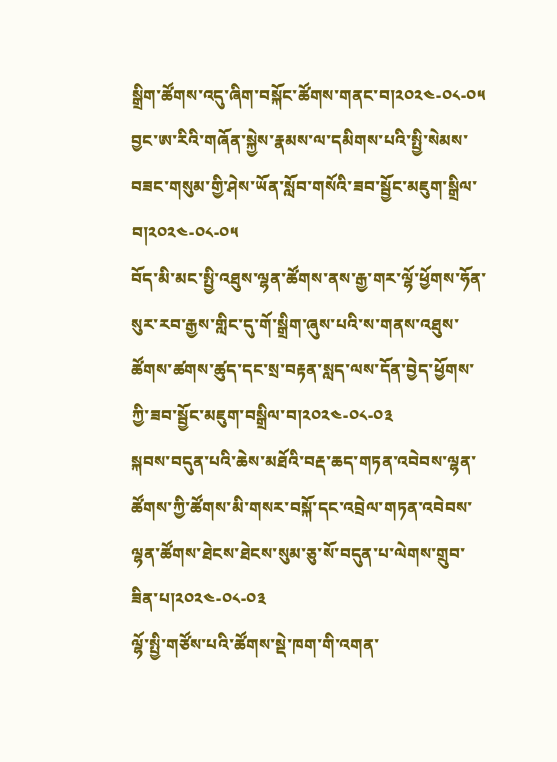སྒྲིག་ཚོགས་འདུ་ཞིག་བསྐོང་ཚོགས་གནང་བ།༢༠༢༤-༠༨-༠༥
བྱང་ཨ་རིའི་གཞོན་སྐྱེས་རྣམས་ལ་དམིགས་པའི་སྤྱི་སེམས་བཟང་གསུམ་གྱི་ཤེས་ཡོན་སློབ་གསོའི་ཟབ་སྦྱོང་མཇུག་སྒྲིལ་བ།༢༠༢༤-༠༨-༠༥
བོད་མི་མང་སྤྱི་འཐུས་ལྷན་ཚོགས་ནས་རྒྱ་གར་ལྷོ་ཕྱོགས་ཧོན་སུར་རབ་རྒྱས་གླིང་དུ་གོ་སྒྲིག་ཞུས་པའི་ས་གནས་འཐུས་ཚོགས་ཚགས་ཚུད་དང་སྲ་བརྟན་སླད་ལས་དོན་བྱེད་ཕྱོགས་ཀྱི་ཟབ་སྦྱོང་མཇུག་བསྒྲིལ་བ།༢༠༢༤-༠༨-༠༣
སྐབས་བདུན་པའི་ཆེས་མཐོའི་བརྡ་ཆད་གཏན་འབེབས་ལྷན་ཚོགས་ཀྱི་ཚོགས་མི་གསར་བསྐོ་དང་འབྲེལ་གཏན་འབེབས་ལྷན་ཚོགས་ཐེངས་ཐེངས་སུམ་ཅུ་སོ་བདུན་པ་ལེགས་གྲུབ་ཟིན་པ།༢༠༢༤-༠༨-༠༣
ལྷོ་སྤྱི་གཙོས་པའི་ཚོགས་སྡེ་ཁག་གི་འགན་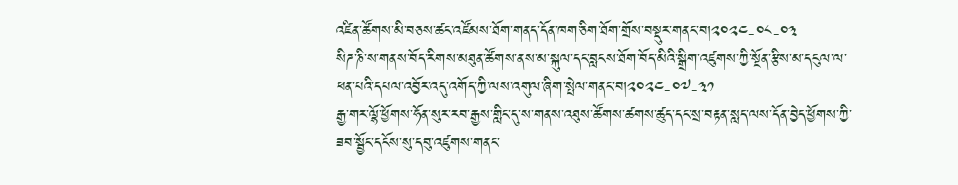འཛིན་ཚོགས་མི་བཅས་ཚང་འཛོམས་ཐོག་གནད་དོན་ཁག་ཅིག་ཐོག་གྲོས་བསྡུར་གནང་བ།༢༠༢༤-༠༨-༠༣
སིཌ་ཎི་ས་གནས་བོད་རིགས་མཐུན་ཚོགས་ནས་མ་སྐུལ་དང་བླངས་ཐོག་བོད་མིའི་སྒྲིག་འཛུགས་ཀྱི་སྔོན་རྩིས་མ་དངུལ་ལ་ཕན་པའི་དཔལ་འབྱོར་འདུ་འགོད་ཀྱི་ལས་འགུལ་ཞིག་སྤེལ་གནང་བ།༢༠༢༤-༠༧-༣༡
རྒྱ་གར་ལྷོ་ཕྱོགས་ཧོན་སུར་རབ་རྒྱས་གླིང་དུ་ས་གནས་འཐུས་ཚོགས་ཚགས་ཚུད་དང་སྲ་བརྟན་སླད་ལས་དོན་བྱེད་ཕྱོགས་ཀྱི་ཟབ་སྦྱོང་དངོས་སུ་དབུ་འཛུགས་གནང་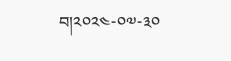བ།༢༠༢༤-༠༧-༣༠